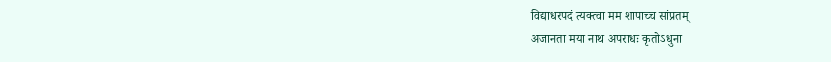विद्याधरपदं त्यक्त्वा मम शापाच्च सांप्रतम्
अजानता मया नाथ अपराधः कृतोऽधुना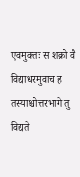एवमुक्तः स शक्रो वै विद्याधरमुवाच ह
तस्याश्चोत्तरभागे तु विद्यते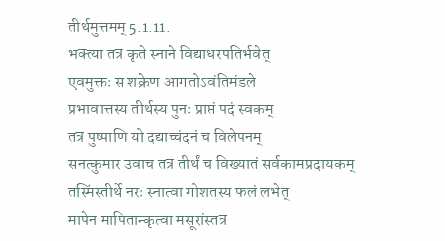तीर्थमुत्तमम् 5.1.11.
भक्त्या तत्र कृते स्नाने विद्याधरपतिर्भवेत्
एवमुक्तः स शक्रेण आगतोऽवंतिमंडले
प्रभावात्तस्य तीर्थस्य पुनः प्राप्तं पदं स्वकम्
तत्र पुष्पाणि यो दद्याच्चंदनं च विलेपनम्
सनत्कुमार उवाच तत्र तीर्थं च विख्यातं सर्वकामप्रदायकम्
तस्मिंस्तीर्थे नरः स्नात्वा गोशतस्य फलं लभेत्
मापेन मापितान्कृत्वा मसूरांस्तत्र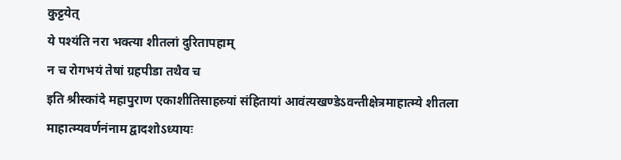कुट्टयेत्
ये पश्यंति नरा भक्त्या शीतलां दुरितापहाम्
न च रोगभयं तेषां ग्रहपीडा तथैव च
इति श्रीस्कांदे महापुराण एकाशीतिसाहस्र्यां संहितायां आवंत्यखण्डेऽवन्तीक्षेत्रमाहात्म्ये शीतला माहात्म्यवर्णनंनाम द्वादशोऽध्यायः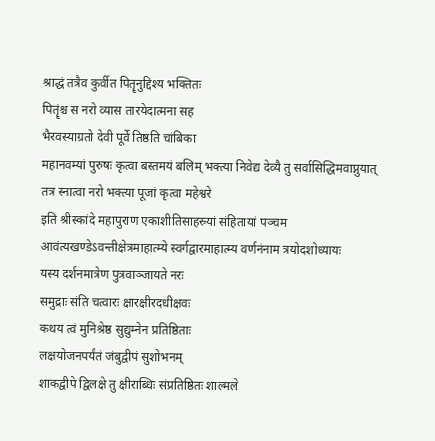श्राद्धं तत्रैव कुर्वीत पितॄनुद्दिश्य भक्तितः
पितॄंश्च स नरो व्यास तारयेदात्मना सह
भैरवस्याग्रतो देवी पूर्वे तिष्ठति चांबिका
महानवम्यां पुरुषः कृत्वा बस्तमयं बलिम् भक्त्या निवेद्य देव्यै तु सर्वासिद्धिमवाप्नुयात्
तत्र स्नात्वा नरो भक्त्या पूजां कृत्वा महेश्वरे
इति श्रीस्कांदे महापुराण एकाशीतिसाहस्र्यां संहितायां पञ्चम आवंत्यखण्डेऽवन्तीक्षेत्रमाहात्म्ये स्वर्गद्वारमाहात्म्य वर्णनंनाम त्रयोदशोध्यायः
यस्य दर्शनमात्रेण पुत्रवाञ्जायते नरः
समुद्राः संति चत्वारः क्षारक्षीरदधीक्षवः
कथय त्वं मुनिश्रेष्ठ सुद्युम्नेन प्रतिष्ठिताः
लक्षयोजनपर्यंतं जंबुद्वीपं सुशोभनम्
शाकद्वीपे द्विलक्षे तु क्षीराब्धिः संप्रतिष्ठितः शाल्मले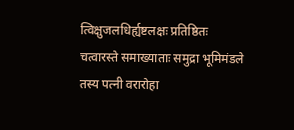त्विक्षुजलधिर्ह्यष्टलक्षः प्रतिष्ठितः
चत्वारस्ते समाख्याताः समुद्रा भूमिमंडले
तस्य पत्नी वरारोहा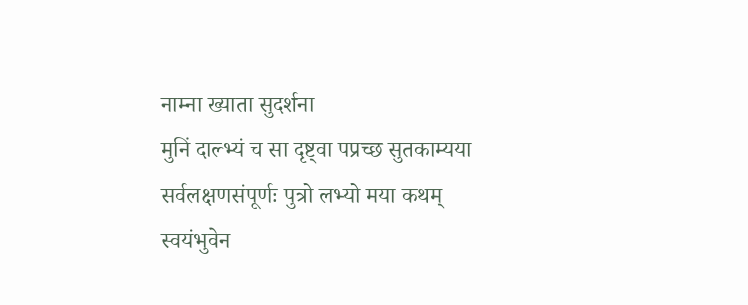नाम्ना ख्याता सुदर्शना
मुनिं दाल्भ्यं च सा दृष्ट्वा पप्रच्छ सुतकाम्यया
सर्वलक्षणसंपूर्णः पुत्रो लभ्यो मया कथम्
स्वयंभुवेन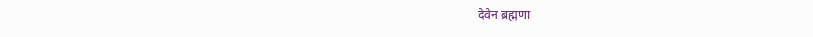देवेन ब्रह्मणा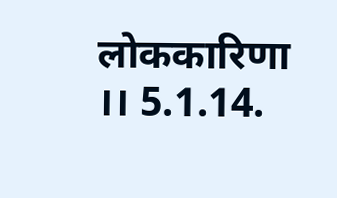लोककारिणा ।। 5.1.14.